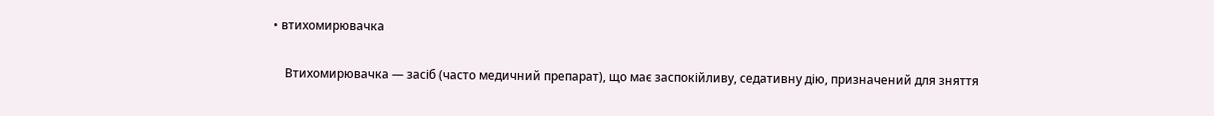• втихомирювачка

    Втихомирювачка — засіб (часто медичний препарат), що має заспокійливу, седативну дію, призначений для зняття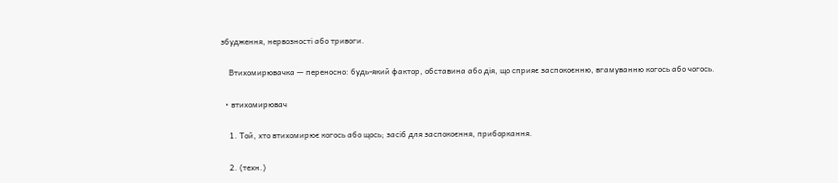збудження, нервозності або тривоги.

    Втихомирювачка — переносно: будь-який фактор, обставина або дія, що сприяє заспокоєнню, вгамуванню когось або чогось.

  • втихомирювач

    1. Той, хто втихомирює когось або щось; засіб для заспокоєння, приборкання.

    2. (техн.)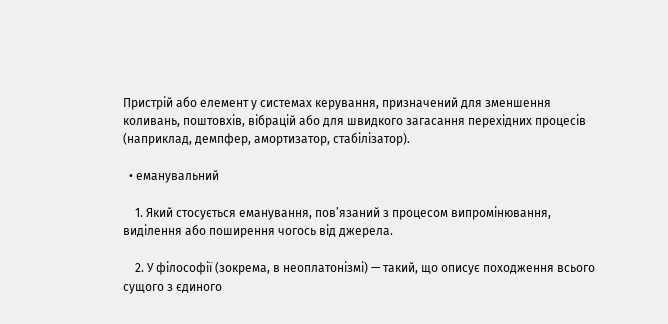Пристрій або елемент у системах керування, призначений для зменшення коливань, поштовхів, вібрацій або для швидкого загасання перехідних процесів (наприклад, демпфер, амортизатор, стабілізатор).

  • еманувальний

    1. Який стосується еманування, пов’язаний з процесом випромінювання, виділення або поширення чогось від джерела.

    2. У філософії (зокрема, в неоплатонізмі) — такий, що описує походження всього сущого з єдиного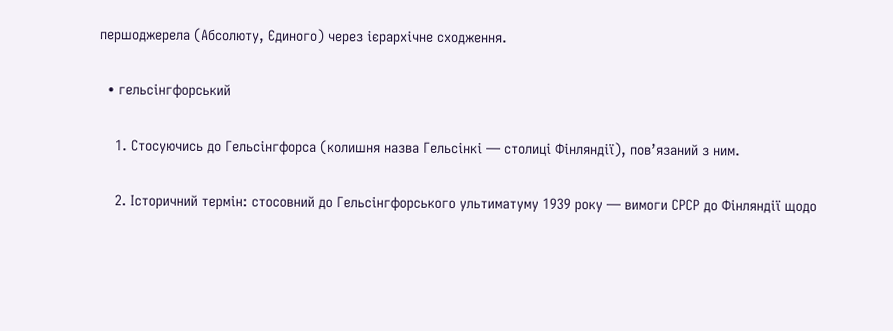першоджерела (Абсолюту, Єдиного) через ієрархічне сходження.

  • гельсінгфорський

    1. Стосуючись до Гельсінгфорса (колишня назва Гельсінкі — столиці Фінляндії), пов’язаний з ним.

    2. Історичний термін: стосовний до Гельсінгфорського ультиматуму 1939 року — вимоги СРСР до Фінляндії щодо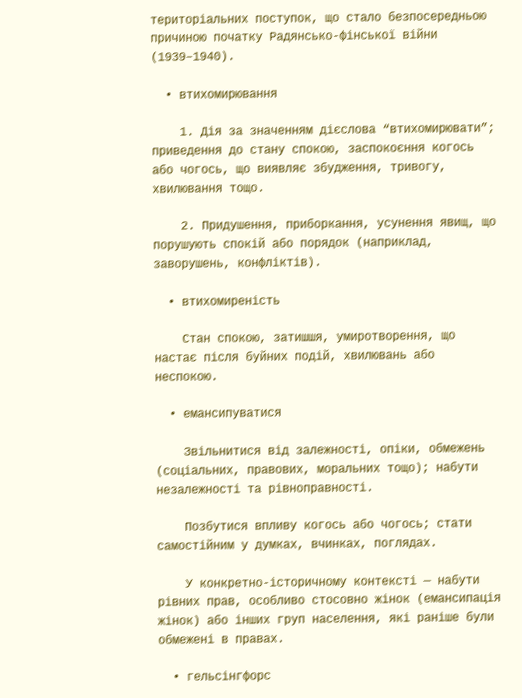територіальних поступок, що стало безпосередньою причиною початку Радянсько-фінської війни (1939–1940).

  • втихомирювання

    1. Дія за значенням дієслова “втихомирювати”; приведення до стану спокою, заспокоєння когось або чогось, що виявляє збудження, тривогу, хвилювання тощо.

    2. Придушення, приборкання, усунення явищ, що порушують спокій або порядок (наприклад, заворушень, конфліктів).

  • втихомиреність

    Стан спокою, затишшя, умиротворення, що настає після буйних подій, хвилювань або неспокою.

  • емансипуватися

    Звільнитися від залежності, опіки, обмежень (соціальних, правових, моральних тощо); набути незалежності та рівноправності.

    Позбутися впливу когось або чогось; стати самостійним у думках, вчинках, поглядах.

    У конкретно-історичному контексті — набути рівних прав, особливо стосовно жінок (емансипація жінок) або інших груп населення, які раніше були обмежені в правах.

  • гельсінгфорс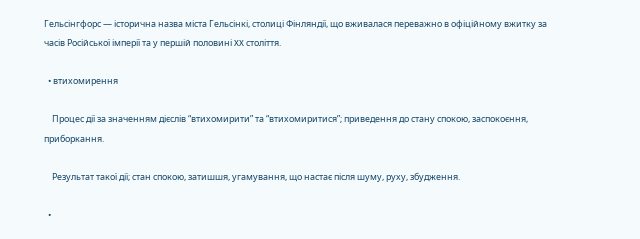Гельсінгфорс — історична назва міста Гельсінкі, столиці Фінляндії, що вживалася переважно в офіційному вжитку за часів Російської імперії та у першій половині XX століття.

  • втихомирення

    Процес дії за значенням дієслів “втихомирити” та “втихомиритися”; приведення до стану спокою, заспокоєння, приборкання.

    Результат такої дії; стан спокою, затишшя, угамування, що настає після шуму, руху, збудження.

  •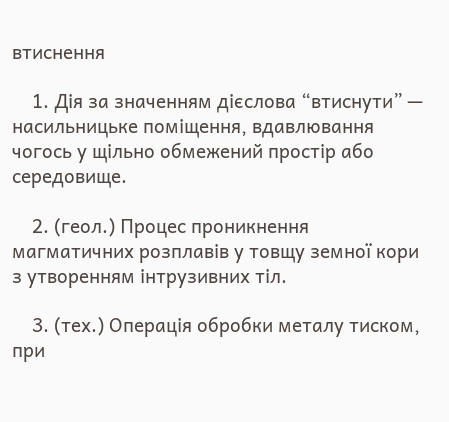втиснення

    1. Дія за значенням дієслова “втиснути” — насильницьке поміщення, вдавлювання чогось у щільно обмежений простір або середовище.

    2. (геол.) Процес проникнення магматичних розплавів у товщу земної кори з утворенням інтрузивних тіл.

    3. (тех.) Операція обробки металу тиском, при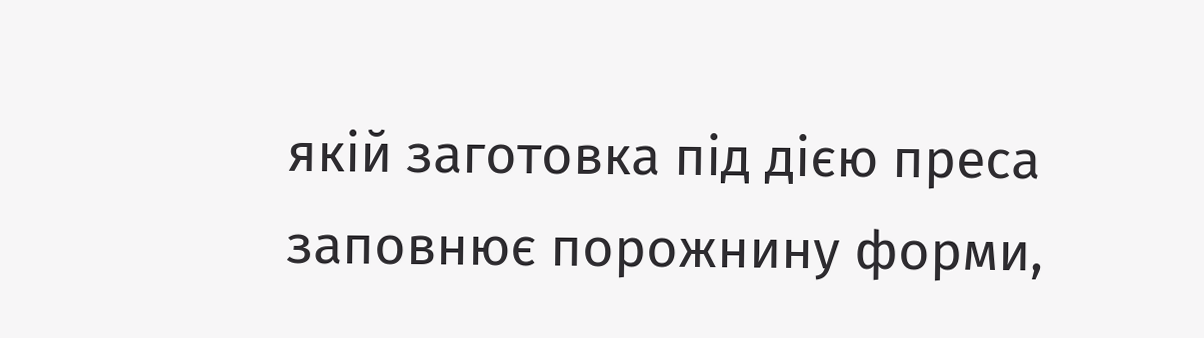якій заготовка під дією преса заповнює порожнину форми,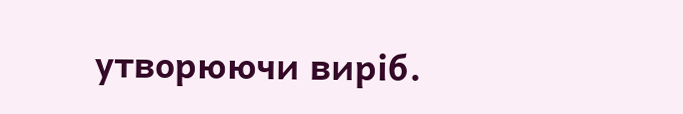утворюючи виріб.